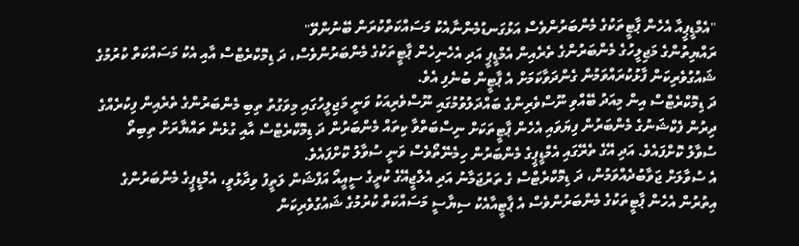"އެމްޑީޕީއާ އެހެން ޕާޓީތަކުގެ މެންބަރުންވެސް އަޅުގަނޑުމެންނާއެކު މަސައްކަތްކުރަން ބޭނުންވޭ"
ރައްޔިތުންގެ މަޖިލީހުގެ މެންބަރުންގެ ތެރެއިން އެމްޑީޕީ އަދި އެހެނިހެން ޕާޓީތަކުގެ މެންބަރުންވެސް، ދަ ޑިމޮކްރެޓްސް އާއި އެކު މަސައްކަތް ކުރުމުގެ ޝައުގުވެރިކަން ފާޅުކުރައްވަމުން ގެންދަވާކަމަށް އެ ޕާޓީން ބުނެފި އެވެ.
ދަ ޑިމޮކްރެޓްސް އިން މިއަދު ބޭއްވި ނޫސްވެރިންގެ ބައްދަލުވުމުގައި ނޫސްވެރިއަކު ވަނީ މަޖިލީހުގައި މިވަގުތު ތިބި މެންބަރުންގެ ތެރެއިން ފިކުރެއްގެ ދިރުން ފެކްޝަނުގެ މެންބަރުން ފިޔަވައި އެހެން ޕާޓީތަކަށް ނިސްބަތްވާ ކިތައް މެންބަރުން ދަ ޑިމޮކްރެޓްސް އާއި ގުޅެން ތައްޔާރަށް ތިބިތޯ ސުވާލު ކޮށްފައެވެ. އަދި އޭގެ ތެރޭގައި އެމްޑީޕީގެ މެންބަރުން ހިމެނޭތޯވެސް ވަނީ ސުވާލު ކޮށްފައެވެ.
އެ ސުވާލަށް ޖަވާބުދެއްވަމުން، ދަ ޑިމޮކްރެޓްސް ގެ ތަރުޖަމާނު އަދި އެލްޖީއޭގެ ކުރީގެ ސީއީއޯ އަފްޝަން ލަތީފު ވިދާޅުވީ، އެމްޑީޕީގެ މެންބަރުންގެ އިތުރުން އެހެން ޕާޓީތަކުގެ މެންބަރުންވެސް އެ ޕާޓީއާއެކު ސިޔާސީ މަސައްކަތް ކުރުމުގެ ޝައުގުވެރިކަން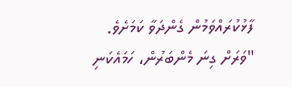ފާޅުކުރައްވަމުން ގެންދަވާ ކަމަށެވެ.
"ވަރަށް ގިނަ މެންބަރުން، ހަމައެކަނި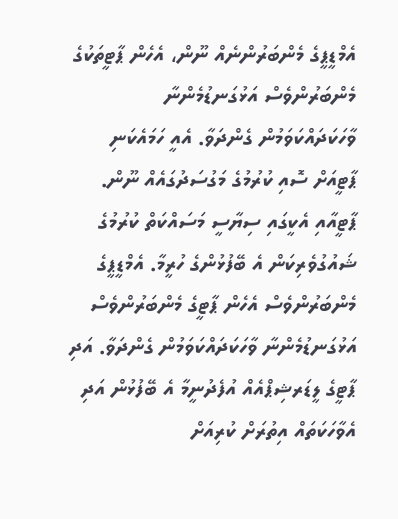އެމްޑީޕީގެ މެންބަރުންނެއް ނޫން، އެހެން ޕާޓީތަކުގެ މެންބަރުންވެސް އަޅުގަނޑުމެންނާ ވާހަކަދައްކަވަމުން ގެންދަވާ. އެއީ ހަމައެކަނި ޕާޓީއަށް ސޮއި ކުރުމުގެ މަގުސަދުގައެއް ނޫން. ޕާޓީއާއި އެކީގައި ސިޔާސީ މަސައްކަތް ކުރުމުގެ ޝައުގުވެރިކަން އެ ބޭފުޅުންގެ ހުރީމާ. އެމްޑީޕީގެ މެންބަރުންވެސް އެހެން ޕާޓީގެ މެންބަރުންވެސް އަޅުގަނޑުމެންނާ ވާހަކަދައްކަވަމުން ގެންދަވާ. އަދި ޕާޓީގެ ލީޑަރޝިޕްއެއް އުފެދުނީމާ އެ ބޭފުޅުން އަދި އެވާހަކަތައް އިތުރަށް ކުރިއަށް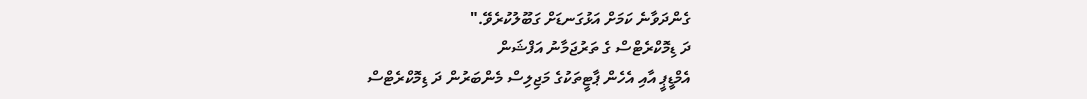ގެންދަވާނެ ކަމަށް އަޅުގަނޑަށް ގަބޫލުކުރެވޭ."
ދަ ޑިމޮކްރެޓްސް ގެ ތަރުޖަމާނު އަފްޝަން
އެމްޑީޕީ އާއި އެހެން ޕާޓީތަކުގެ މަޖިލިސް މެންބަރުން ދަ ޑިމޮކްރެޓްސް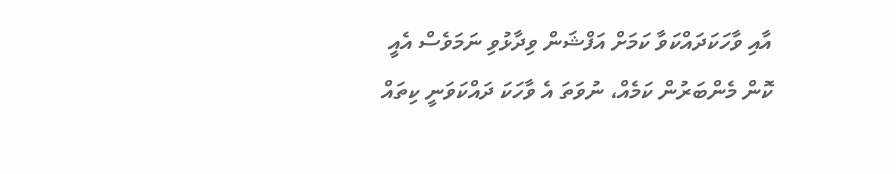އާއި ވާހަކަދައްކަވާ ކަމަށް އަފްޝަން ވިދާޅުވި ނަމަވެސް އެއީ ކޮން މެންބަރުން ކަމެއް، ނުވަތަ އެ ވާހަކަ ދައްކަވަނީ ކިތައް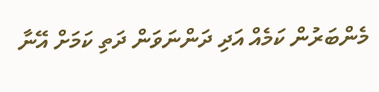މެންބަރުން ކަމެއް އަދި ދަންނަވަން ދަތި ކަމަށް އޭނާ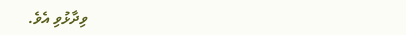ވިދާޅުވި އެވެ.